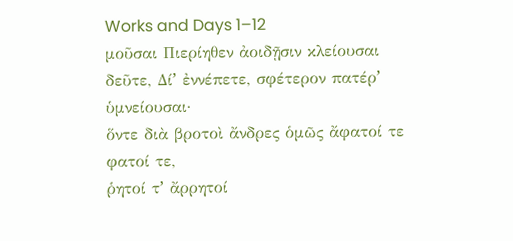Works and Days 1–12
μοῦσαι Πιερίηθεν ἀοιδῇσιν κλείουσαι
δεῦτε, Δίʼ ἐννέπετε, σφέτερον πατέρʼ ὑμνείουσαι·
ὅντε διὰ βροτοὶ ἄνδρες ὁμῶς ἄφατοί τε φατοί τε,
ῥητοί τʼ ἄρρητοί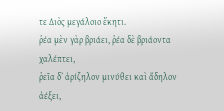τε Διὸς μεγάλοιο ἕκητι.
ῥέα μὲν γὰρ βριάει, ῥέα δὲ βριάοντα χαλέπτει,
ῥεῖα δʼ ἀρίζηλον μινύθει καὶ ἄδηλον ἀέξει,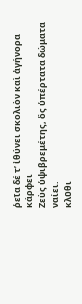ῥεῖα δέ τʼ ἰθύνει σκολιὸν καὶ ἀγήνορα κάρφει
Ζεὺς ὑψιβρεμέτης, ὃς ὑπέρτατα δώματα ναίει.
κλῦθι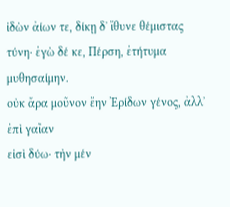ἰδὼν ἀίων τε, δίκῃ δʼ ἴθυνε θέμιστας
τύνη· ἐγὼ δέ κε, Πέρση, ἐτήτυμα μυθησαίμην.
οὐκ ἄρα μοῦνον ἔην Ἐρίδων γένος, ἀλλʼ ἐπὶ γαῖαν
εἰσὶ δύω· τὴν μέν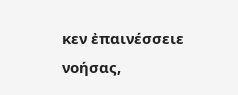κεν ἐπαινέσσειε νοήσας,